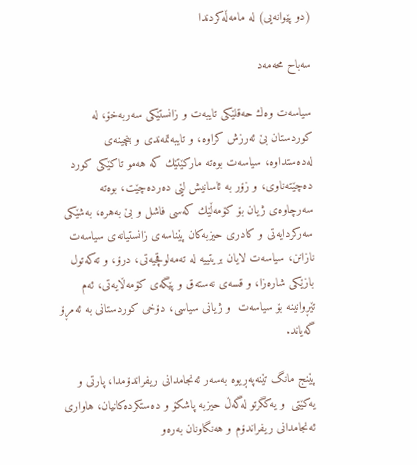(دو پێوانه‌یی) له‌ مامه‌ڵه‌كردندا

سه‌باح محه‌مه‌د

سیاسه‌ت وه‌ك حه‌قلێكی‌ تایبه‌ت و زانستێكی‌ سه‌ربه‌خۆ، له‌ كوردستان بێ ئه‌رزش كراوه‌، و تایبەتمەندی و بنچینه‌ی‌ له‌ده‌ستداوه‌، سیاسه‌ت بوه‌ته‌ ماركێتێك كه‌ هه‌مو تاکێکی كورد ده‌چێته‌ناوی‌، و زۆر به‌ ئاسانیش لێی‌ ده‌رده‌چێت، بوه‌ته‌ سه‌رچاوه‌ی‌ ژیان بۆ كۆمه‌ڵێك كه‌سی‌ فاشل و بێ به‌هره‌، بەشێکی سه‌ركردایه‌تی‌ و کادری حیزبه‌كان پێناسه‌ی‌ زانستیانه‌ی‌ سیاسه‌ت نازانن، سیاسه‌ت لایان بریتییه‌ له‌ ته‌مه‌لوقچیه‌تی‌، درۆ، و ته‌كه‌تول بازێكی‌ شاره‌زا، و قسه‌ی‌ نه‌سته‌ق و پێگه‌ی‌ كۆمه‌ڵایه‌تی‌، ئه‌م تێڕوانینه‌ بۆ سیاسه‌ت  و ژیانی‌ سیاسی‌، دۆخی‌ كوردستانی‌ به‌ ئه‌مڕۆ گه‌یاند.

پێنج مانگ تێنه‌په‌ڕیوه‌ به‌سه‌ر ئه‌نجامدانی‌ ریفراندۆمدا، پارتی‌ و یه‌كێتی‌  و یه‌كگرتو له‌گه‌ڵ حیزبه‌ پاشكۆ و ده‌ستكرده‌كانیان، هاواری‌ ئه‌نجامدانی‌ ریفراندۆم و هه‌نگاونان به‌ره‌و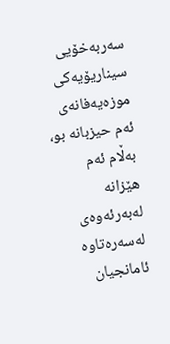سه‌ربه‌خۆیی سیناریۆیه‌كی‌ موزه‌یه‌فانه‌ی‌ ئه‌م حیزبانه‌ بو، به‌ڵام ئه‌م هێزانه‌ له‌به‌رئه‌وه‌ی‌ له‌سه‌ره‌تاوه‌ ئامانجیان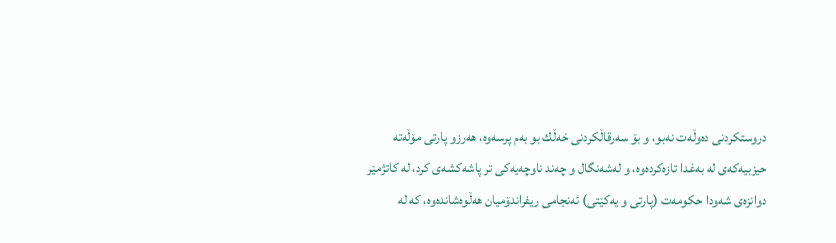دروستكردنی‌ ده‌وڵه‌ت نه‌بو، و بۆ سه‌رقاڵكردنی‌ خه‌ڵك بو به‌م پرسه‌وه‌، هه‌رزو پارتی‌ مۆڵه‌ته‌ حیزبیه‌كه‌ی‌ له‌ به‌غدا تازه‌كرده‌وه‌، و له‌شه‌نگال و چه‌ند ناوچه‌یه‌كی‌ تر پاشه‌كشه‌ی‌ كرد، له‌ كاتژمێر دوانزه‌ی‌ شه‌ودا حكومه‌ت (پارتی‌ و یه‌كێتی‌) ئه‌نجامی‌ ریفراندۆمیان هه‌ڵوه‌شانده‌وه‌، كه‌ له‌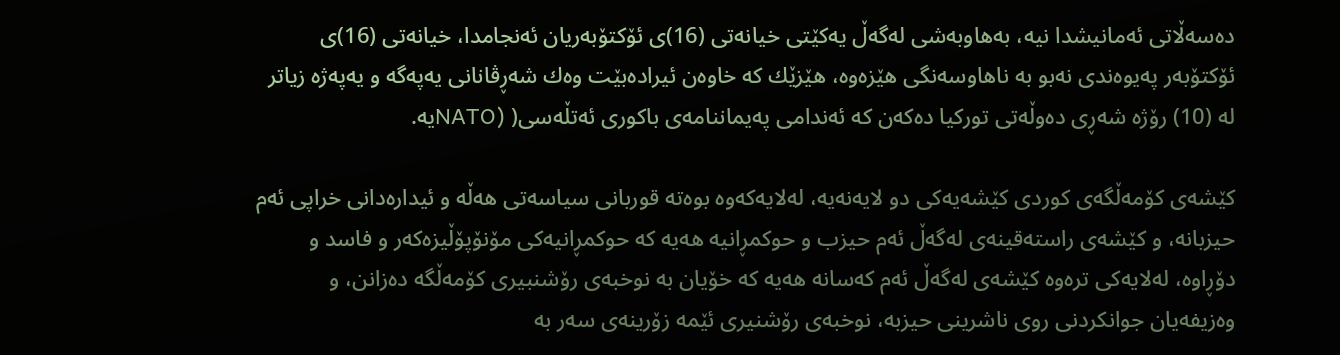ده‌سه‌ڵاتی‌ ئه‌مانیشدا نیه‌، به‌هاوبه‌شی‌ له‌گه‌ڵ یه‌كێتی‌ خیانه‌تی‌ (16)ی ئۆكتۆبه‌ریان ئه‌نجامدا، خیانه‌تی‌ (16)ی ئۆكتۆبه‌ر په‌یوه‌ندی‌ نه‌بو به‌ ناهاوسه‌نگی‌ هێزه‌وه‌، هێزێك كه‌ خاوه‌ن ئیراده‌بێت وه‌ك شه‌ڕڤانانی‌ یه‌په‌گه‌ و یه‌په‌ژه‌ زیاتر له‌ (10) رۆژه‌ شه‌ڕی‌ ده‌وڵه‌تی‌ توركیا ده‌كه‌ن كه‌ ئه‌ندامی‌ په‌یماننامه‌ی‌ باكوری‌ ئه‌تڵه‌سی( (NATOیه‌.

كێشه‌ی‌ كۆمه‌ڵگه‌ی‌ كوردی‌ كێشه‌یه‌كی‌ دو لایه‌نه‌یه‌، له‌لایه‌كه‌وه‌ بوه‌ته‌ قوربانی‌ سیاسه‌تی‌ هه‌ڵه‌ و ئیداره‌دانی‌ خراپی‌ ئه‌م حیزبانه‌، و كێشه‌ی‌ راسته‌قینه‌ی‌ له‌گه‌ڵ ئه‌م حیزب و حوكمڕانیه‌ هه‌یه‌ كه‌ حوكمڕانیه‌كی‌ مۆنۆپۆڵیزه‌كه‌ر و فاسد و دۆڕاوه‌، له‌لایه‌كی‌ تره‌وه‌ كێشه‌ی‌ له‌گه‌ڵ ئه‌م كه‌سانه‌ هه‌یه‌ كه‌ خۆیان به‌ نوخبه‌ی‌ رۆشنبیری‌ كۆمه‌ڵگه‌ ده‌زانن، و وه‌زیفه‌یان جوانكردنی‌ روی‌ ناشرینی‌ حیزبه‌، نوخبه‌ی‌ رۆشنیری‌ ئێمه‌ زۆرینه‌ی‌ سه‌ر به‌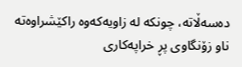ده‌سه‌ڵاته‌، چونكه‌ له‌ زاویه‌كه‌وه‌ راكێشراوه‌ته‌ ناو زۆنگاوی‌ پڕ خراپه‌كاری‌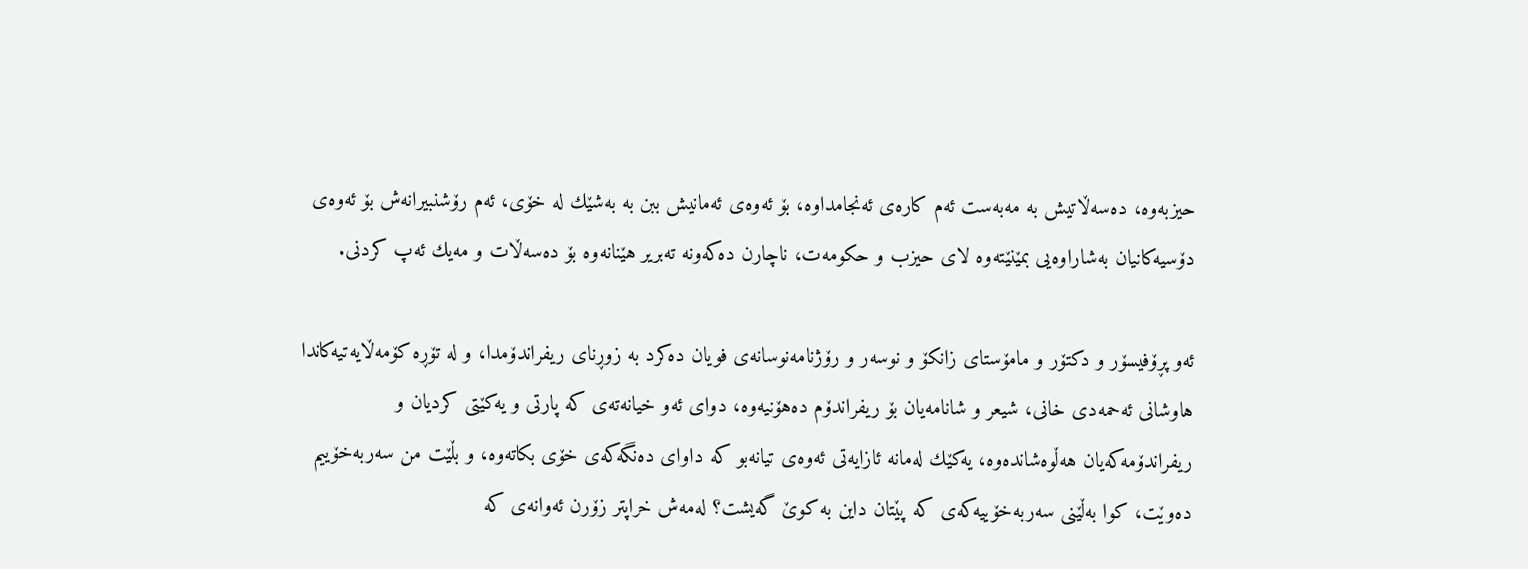حیزبه‌وه‌، ده‌سه‌ڵاتیش به‌ مه‌به‌ست ئه‌م كاره‌ی‌ ئه‌نجامداوه‌، بۆ ئه‌وه‌ی‌ ئه‌مانیش ببن به‌ به‌شێك له‌ خۆی‌، ئه‌م رۆشنبیرانه‌ش بۆ ئه‌وه‌ی‌ دۆسیه‌كانیان به‌شاراوه‌یی بمێنێته‌وه‌ لای‌ حیزب و حكومه‌ت، ناچارن ده‌كه‌ونه‌ ته‌بریر هێنانه‌وه‌ بۆ ده‌سه‌ڵات و مه‌یك ئه‌پ كردنی‌.

ئه‌و پڕۆفیسۆر و دكتۆر و مامۆستای‌ زانكۆ و نوسه‌ر و رۆژنامه‌نوسانه‌ی‌ فویان ده‌كرد به‌ زوڕنای‌ ریفراندۆمدا، و له‌ تۆڕه‌ كۆمه‌ڵایه‌تیه‌كاندا هاوشانی‌ ئه‌حمه‌دی‌ خانی‌، شیعر و شانامه‌یان بۆ ریفراندۆم ده‌هۆنیه‌وه‌، دوای‌ ئه‌و خیانه‌ته‌ی‌ كه‌ پارتی‌ و یه‌كێتی‌ كردیان و ریفراندۆمه‌كەیان هه‌ڵوه‌شانده‌وه‌، یه‌كێك له‌مانه‌ ئازایه‌تی‌ ئه‌وه‌ی‌ تیانه‌بو كه‌ داوای‌ ده‌نگه‌كه‌ی‌ خۆی‌ بكاته‌وه‌، و بڵێت من سه‌ربه‌خۆییم ده‌وێت، كوا به‌ڵێنی‌ سه‌ربه‌خۆییه‌كه‌ی‌ كه‌ پێتان داین به‌ كوێ گه‌یشت؟ له‌مه‌ش خراپتر زۆرن ئه‌وانه‌ی‌ كه‌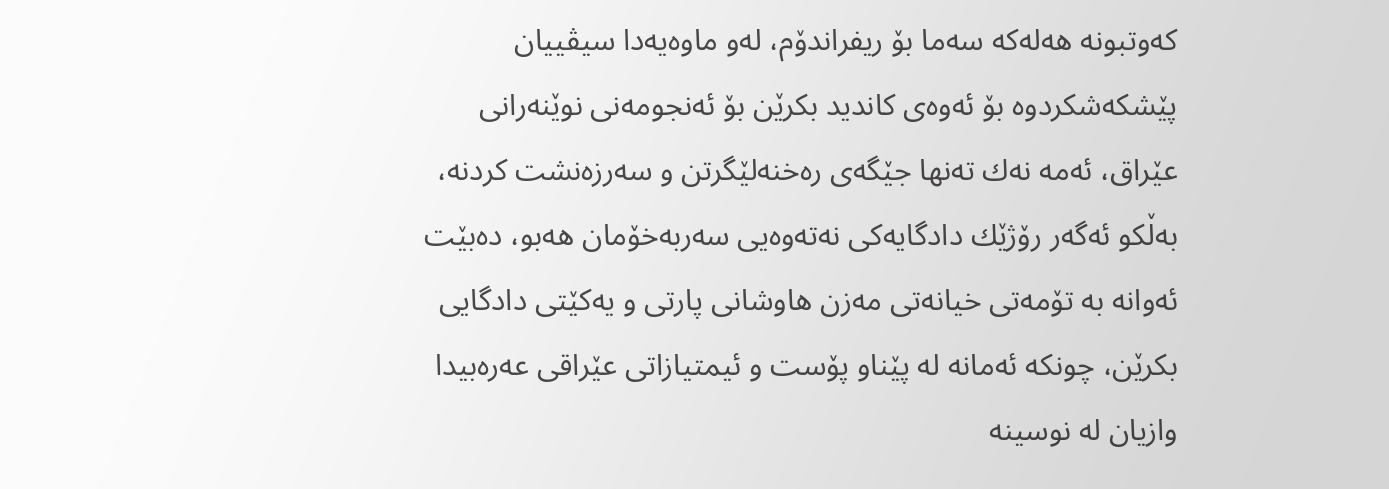كه‌وتبونه‌ هه‌له‌كه‌ سه‌ما بۆ ریفراندۆم، لەو‌ ماوه‌یه‌دا سیڤییان پێشكه‌شكردوه‌ بۆ ئه‌وه‌ی‌ كاندید بكرێن بۆ ئه‌نجومه‌نی‌ نوێنه‌رانی‌ عێراق، ئه‌مه‌ نه‌ك ته‌نها جێگه‌ی‌ ره‌خنه‌لێگرتن و سه‌رزه‌نشت كردنه‌، به‌ڵكو ئه‌گه‌ر رۆژێك دادگایه‌كی‌ نه‌ته‌وه‌یی سه‌ربه‌خۆمان هه‌بو، ده‌بێت ئه‌وانه‌ به‌ تۆمه‌تی‌ خیانه‌تی‌ مه‌زن هاوشانی‌ پارتی‌ و یه‌كێتی‌ دادگایی بكرێن، چونكه‌ ئه‌مانه‌ له‌ پێناو پۆست و ئیمتیازاتی‌ عێراقی‌ عه‌ره‌بیدا وازیان له‌ نوسینه‌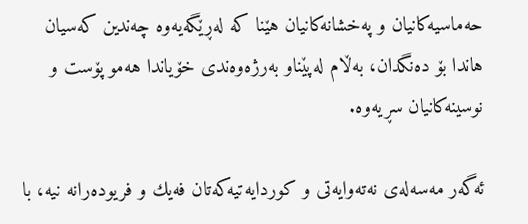حه‌ماسیه‌كانیان و په‌خشانه‌كانیان هێنا كه‌ له‌ڕێگه‌یه‌وه‌ چه‌ندین كه‌سیان هاندا بۆ ده‌نگدان، به‌ڵام له‌پێناو به‌رژه‌وه‌ندی‌ خۆیاندا هه‌مو پۆست و نوسینه‌كانیان سڕیه‌وه‌.

ئه‌گه‌ر مه‌سه‌له‌ی‌ نه‌ته‌وایه‌تی‌ و كوردایه‌تیه‌كه‌تان فه‌یك و فریوده‌رانه‌ نیه‌، با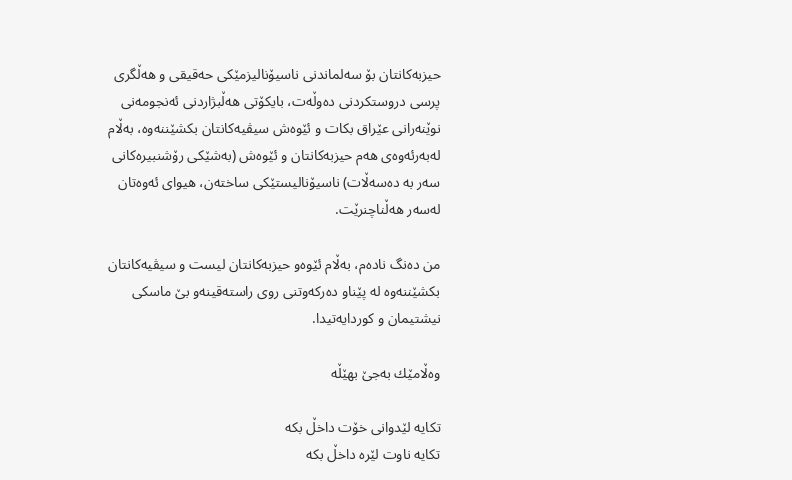حیزبه‌كانتان بۆ سه‌لماندنی‌ ناسیۆنالیزمێكی‌ حه‌قیقی‌ و هه‌ڵگری‌ پرسی‌ دروستكردنی‌ ده‌وڵه‌ت، بایكۆتی‌ هه‌ڵبژاردنی‌ ئه‌نجومه‌نی‌ نوێنه‌رانی‌ عێراق بكات و ئێوه‌ش سیڤیه‌كانتان بكشێننه‌وه‌، به‌ڵام له‌به‌رئه‌وه‌ی‌ هه‌م حیزبه‌كانتان و ئێوه‌ش (بەشێکی رۆشنبیره‌كانی‌ سه‌ر به‌ ده‌سه‌ڵات) ناسیۆنالیستێكی‌ ساخته‌ن، هیوای‌ ئه‌وه‌تان له‌سه‌ر هه‌ڵناچنرێت.

من ده‌نگ ناده‌م، به‌ڵام ئێوه‌و حیزبه‌كانتان لیست و سیڤیه‌كانتان بكشێننه‌وه‌ له ‌پێناو ده‌ركه‌وتنی‌ روی‌ راسته‌قینه‌و بێ ماسكی‌ نیشتیمان و كوردایه‌تیدا.

وەڵامێك بەجێ بهێڵە

تکایە لێدوانی خۆت داخڵ بکە
تکایە ناوت لێرە داخڵ بکە